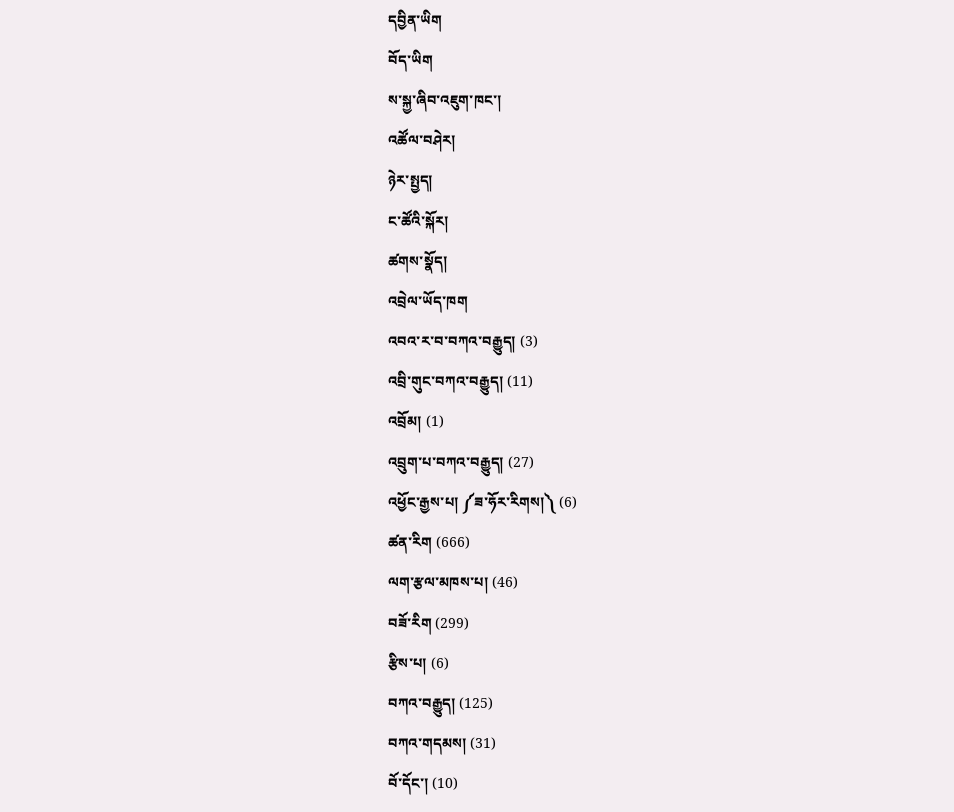དབྱིན་ཡིག
བོད་ཡིག
ས་སྐྱ་ཞིབ་འཇུག་ཁང་།
འཚོལ་བཤེར།
ཉེར་སྤྱད།
ང་ཚོའི་སྐོར།
ཚགས་སྣོད།
འབྲེལ་ཡོད་ཁག
འབའ་ར་བ་བཀའ་བརྒྱུད། (3)
འབྲི་གུང་བཀའ་བརྒྱུད། (11)
འབྲོམ། (1)
འབྲུག་པ་བཀའ་བརྒྱུད། (27)
འཕྱོང་རྒྱས་པ། ༼ཟ་ཧོར་རིགས།༽ (6)
ཚན་རིག (666)
ལག་རྩལ་མཁས་པ། (46)
བཟོ་རིག (299)
རྩིས་པ། (6)
བཀའ་བརྒྱུད། (125)
བཀའ་གདམས། (31)
བོ་དོང་། (10)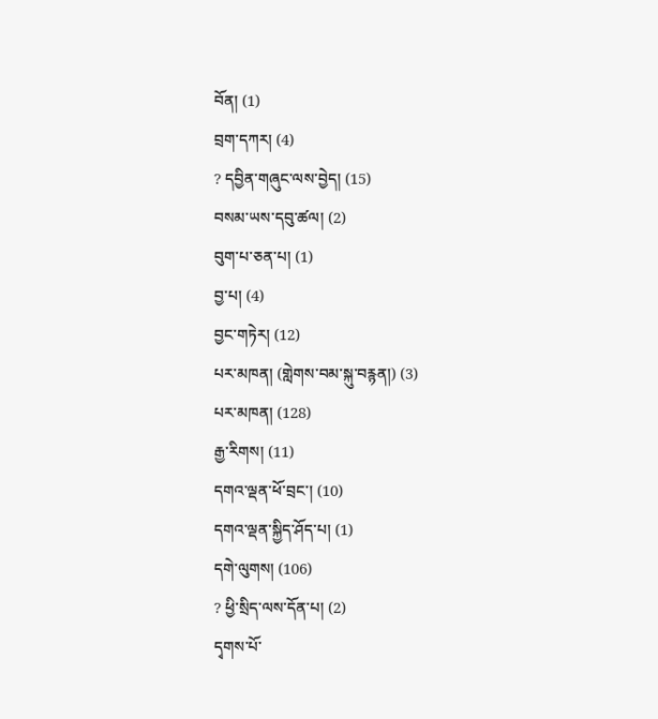བོན། (1)
བྲག་དཀར། (4)
? དབྱིན་གཞུང་ལས་བྱེད། (15)
བསམ་ཡས་དབུ་ཚལ། (2)
བུག་པ་ཅན་པ། (1)
བྱ་པ། (4)
བྱང་གཏེར། (12)
པར་མཁན། (གླེགས་བམ་སྐུ་བརྙན།) (3)
པར་མཁན། (128)
རྒྱ་རིགས། (11)
དགའ་ལྡན་ཕོ་བྲང་། (10)
དགའ་ལྡན་སྐྱིད་ཤོད་པ། (1)
དགེ་ལུགས། (106)
? ཕྱི་སྲིད་ལས་དོན་པ། (2)
དྭགས་པོ་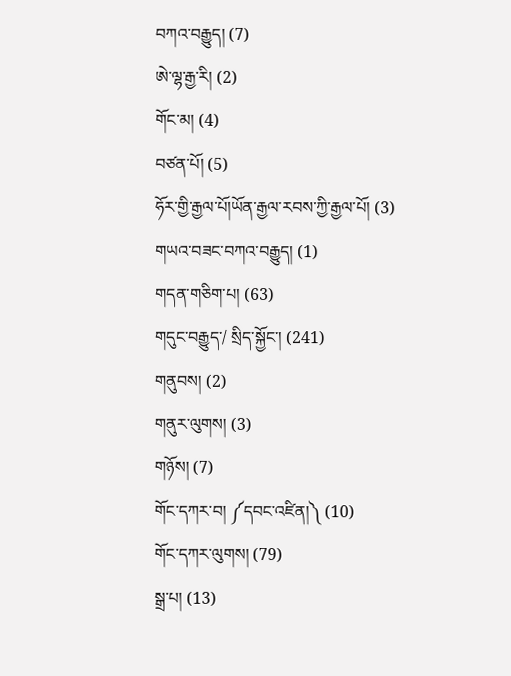བཀའ་བརྒྱུད། (7)
ཨེ་ལྷ་རྒྱ་རི། (2)
གོང་མ། (4)
བཙན་པོ། (5)
ཧོར་གྱི་རྒྱལ་པོ།ཡོན་རྒྱལ་རབས་ཀྱི་རྒྱལ་པོ། (3)
གཡའ་བཟང་བཀའ་བརྒྱུད། (1)
གདན་གཅིག་པ། (63)
གདུང་བརྒྱུད་/ སྲིད་སྐྱོང་། (241)
གནུབས། (2)
གནུར་ལུགས། (3)
གཉོས། (7)
གོང་དཀར་བ། ༼དབང་འཛིན།༽ (10)
གོང་དཀར་ལུགས། (79)
སྒྲ་པ། (13)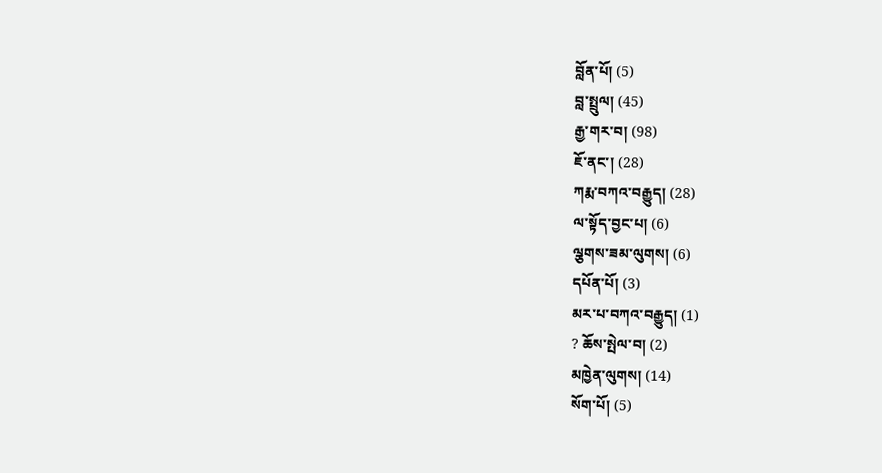བློན་པོ། (5)
བླ་སྤྲུལ། (45)
རྒྱ་གར་བ། (98)
ཇོ་ནང་། (28)
ཀརྨ་བཀའ་བརྒྱུད། (28)
ལ་སྟོད་བྱང་པ། (6)
ལྕགས་ཟམ་ལུགས། (6)
དཔོན་པོ། (3)
མར་པ་བཀའ་བརྒྱུད། (1)
? ཆོས་སྤེལ་བ། (2)
མཁྱེན་ལུགས། (14)
སོག་པོ། (5)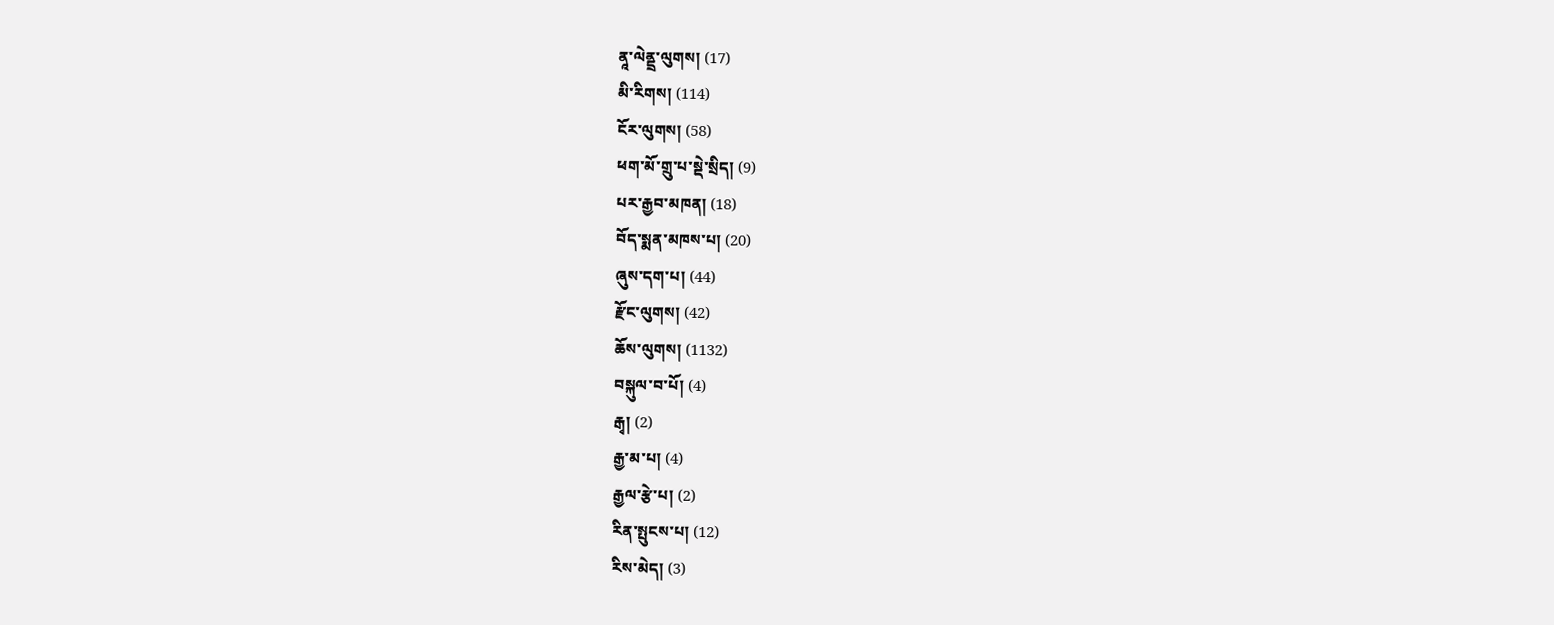ནཱ་ལེནྡྲ་ལུགས། (17)
མི་རིགས། (114)
ངོར་ལུགས། (58)
ཕག་མོ་གྲུ་པ་སྡེ་སྲིད། (9)
པར་རྒྱབ་མཁན། (18)
བོད་སྨན་མཁས་པ། (20)
ཞུས་དག་པ། (44)
རྫོང་ལུགས། (42)
ཆོས་ལུགས། (1132)
བསྐུལ་བ་པོ། (4)
རྒྭ། (2)
རྒྱ་མ་པ། (4)
རྒྱལ་རྩེ་པ། (2)
རིན་སྤུངས་པ། (12)
རིས་མེད། (3)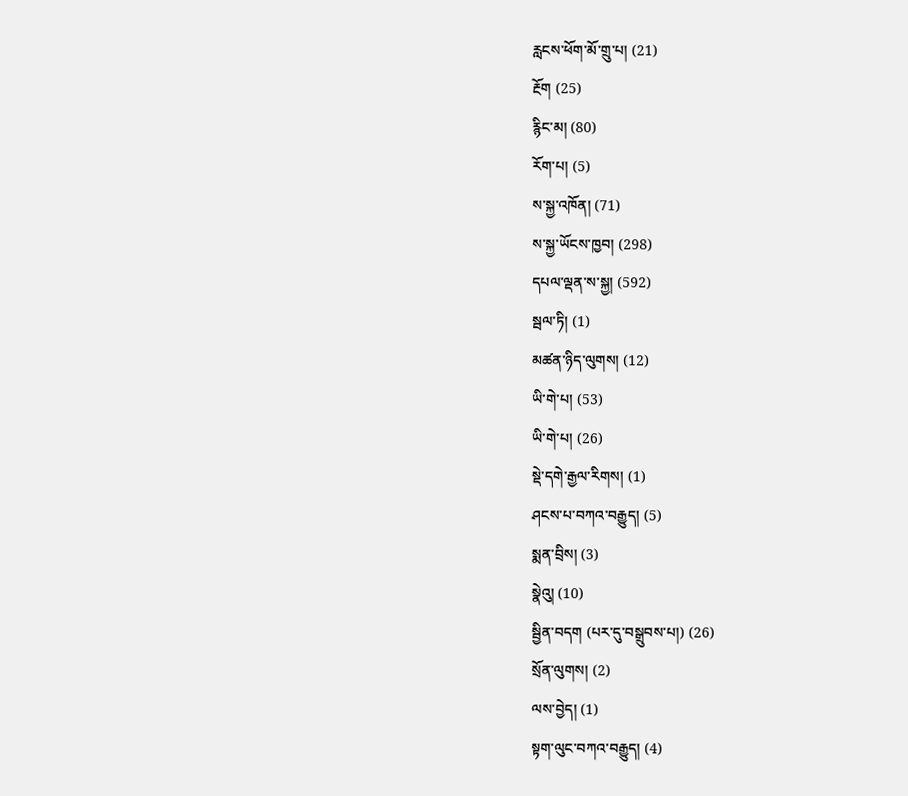རླངས་ཕོག་མོ་གྲུ་པ། (21)
རྔོག (25)
རྙིང་མ། (80)
རོག་པ། (5)
ས་སྐྱ་འཁོན། (71)
ས་སྐྱ་ཡོངས་ཁྱབ། (298)
དཔལ་ལྡན་ས་སྐྱ། (592)
སྦལ་ཏི། (1)
མཚན་ཉིད་ལུགས། (12)
ཡི་གེ་པ། (53)
ཡི་གེ་པ། (26)
སྡེ་དགེ་རྒྱལ་རིགས། (1)
ཤངས་པ་བཀའ་བརྒྱུད། (5)
སྨན་བྲིས། (3)
སྣེའུ། (10)
སྦྱིན་བདག (པར་དུ་བསྒྲུབས་པ།) (26)
སྲོན་ལུགས། (2)
ལས་བྱེད། (1)
སྟག་ལུང་བཀའ་བརྒྱུད། (4)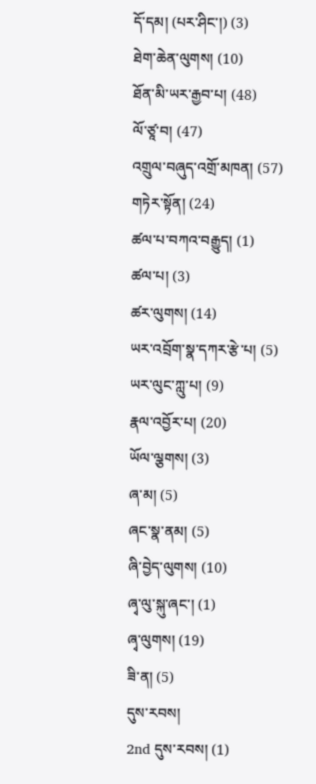དོ་དམ། (པར་ཤིང་།) (3)
ཐེག་ཆེན་ལུགས། (10)
ཐོན་མི་ཡར་རྒྱབ་པ། (48)
ལོ་ཙཱ་བ། (47)
འགྲུལ་བཞུད་འགྲོ་མཁན། (57)
གཏེར་སྟོན། (24)
ཚལ་པ་བཀའ་བརྒྱུད། (1)
ཚལ་པ། (3)
ཚར་ལུགས། (14)
ཡར་འབྲོག་སྣ་དཀར་རྩེ་པ། (5)
ཡར་ལུང་ཀླུ་པ། (9)
རྣལ་འབྱོར་པ། (20)
ཡོལ་ལྕགས། (3)
ཞ་མ། (5)
ཞང་སྣ་ནམ། (5)
ཞི་བྱེད་ལུགས། (10)
ཞྭ་ལུ་སྐུ་ཞང་། (1)
ཞྭ་ལུགས། (19)
ཟི་ན། (5)
དུས་རབས།
2nd དུས་རབས། (1)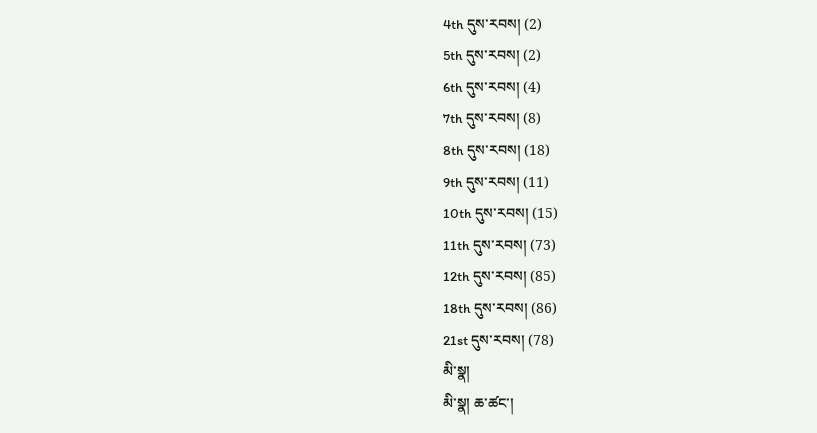4th དུས་རབས། (2)
5th དུས་རབས། (2)
6th དུས་རབས། (4)
7th དུས་རབས། (8)
8th དུས་རབས། (18)
9th དུས་རབས། (11)
10th དུས་རབས། (15)
11th དུས་རབས། (73)
12th དུས་རབས། (85)
18th དུས་རབས། (86)
21st དུས་རབས། (78)
མི་སྣ།
མི་སྣ། ཆ་ཚང་།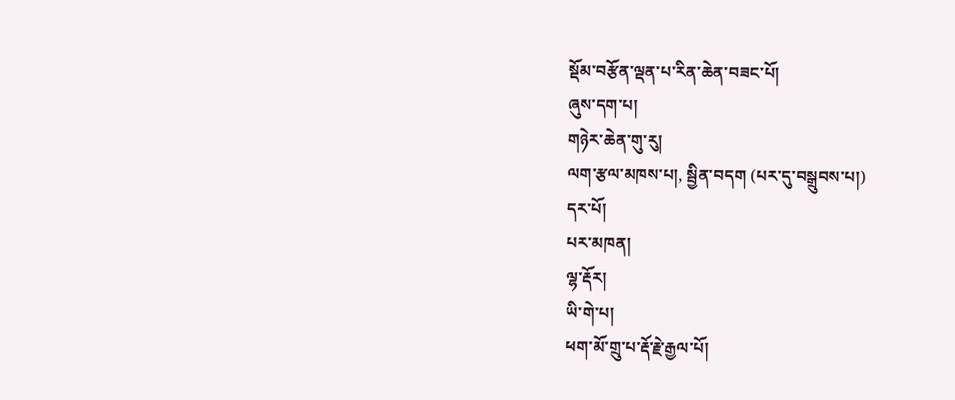སྡོམ་བརྩོན་ལྡན་པ་རིན་ཆེན་བཟང་པོ།
ཞུས་དག་པ།
གཉེར་ཆེན་གུ་རུ།
ལག་རྩལ་མཁས་པ།, སྦྱིན་བདག (པར་དུ་བསྒྲུབས་པ།)
དར་པོ།
པར་མཁན།
ལྷ་རྡོར།
ཡི་གེ་པ།
ཕག་མོ་གྲུ་པ་རྡོ་རྗེ་རྒྱལ་པོ།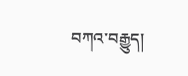བཀའ་བརྒྱུད།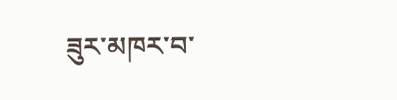ཟུར་མཁར་བ་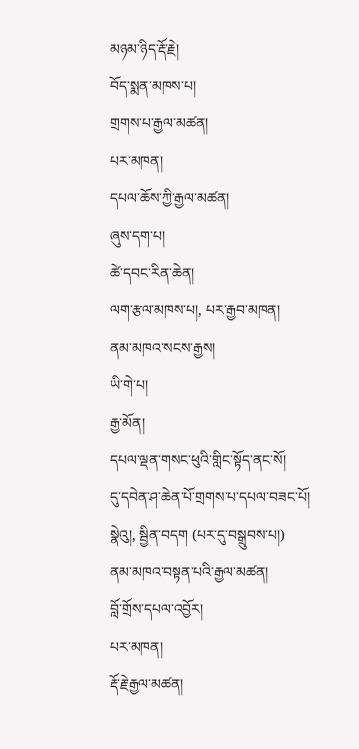མཉམ་ཉིད་རྡོ་རྗེ།
བོད་སྨན་མཁས་པ།
གྲགས་པ་རྒྱལ་མཚན།
པར་མཁན།
དཔལ་ཆོས་ཀྱི་རྒྱལ་མཚན།
ཞུས་དག་པ།
ཚེ་དབང་རིན་ཆེན།
ལག་རྩལ་མཁས་པ།, པར་རྒྱབ་མཁན།
ནམ་མཁའ་སངས་རྒྱས།
ཡི་གེ་པ།
རྒྱ་མོན།
དཔལ་ལྡན་གསང་ཕུའི་གླིང་སྟོད་ནང་སོ།
དུ་དབེན་ཤ་ཆེན་པོ་གྲགས་པ་དཔལ་བཟང་པོ།
སྣེའུ།, སྦྱིན་བདག (པར་དུ་བསྒྲུབས་པ།)
ནམ་མཁའ་བསྟན་པའི་རྒྱལ་མཚན།
བློ་གྲོས་དཔལ་འབྱོར།
པར་མཁན།
རྡོ་རྗེ་རྒྱལ་མཚན།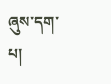ཞུས་དག་པ།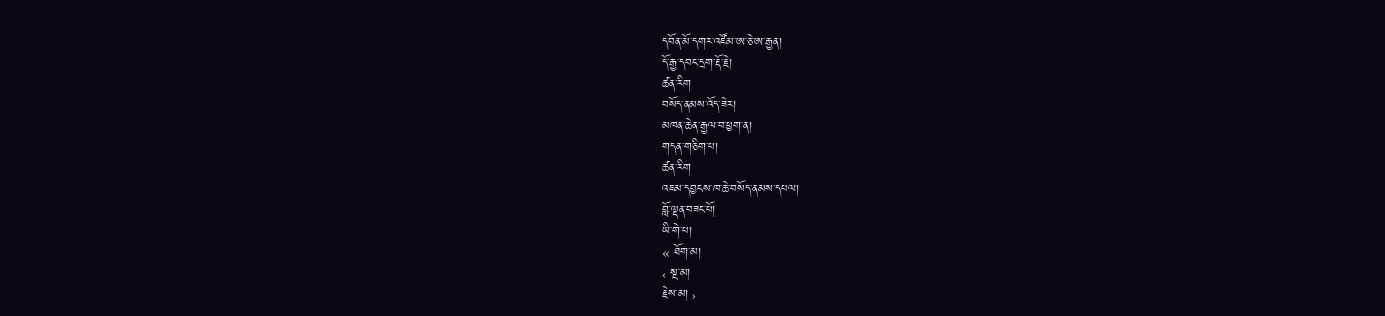དབོན་མོ་དགར་འཛོམ་ཨ་ཅེ་ཨ་རྒྱན།
དོ་རྒྱ་དབང་དྲག་རྡོ་རྗེ།
ཚན་རིག
བསོད་ནམས་འོད་ཟེར།
མཁན་ཆེན་རྒྱལ་བ་ཕྱག་ན།
གདན་གཅིག་པ།
ཚན་རིག
འཇམ་དབྱངས་ཁ་ཆེ་བསོད་ནམས་དཔལ།
བློ་ལྡན་བཟང་པོ།
ཡི་གེ་པ།
« ཐོག་མ།
‹ སྔ་མ།
རྗེས་མ། ›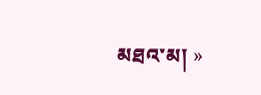མཐའ་མ། »